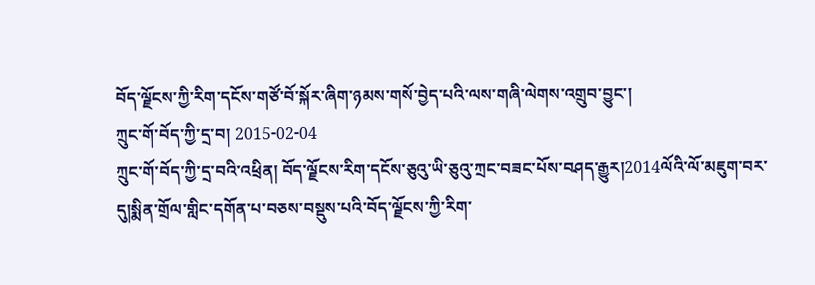བོད་ལྗོངས་ཀྱི་རིག་དངོས་གཙོ་བོ་སྐོར་ཞིག་ཉམས་གསོ་བྱེད་པའི་ལས་གཞི་ལེགས་འགྲུབ་བྱུང་།
ཀྲུང་གོ་བོད་ཀྱི་དྲ་བ། 2015-02-04
ཀྲུང་གོ་བོད་ཀྱི་དྲ་བའི་འཕྲིན། བོད་ལྗོངས་རིག་དངོས་ཅུའུ་ཡི་ཅུའུ་ཀྲང་བཟང་པོས་བཤད་རྒྱུར།2014ལོའི་ལོ་མཇུག་བར་དུ།སྨིན་གྲོལ་གླིང་དགོན་པ་བཅས་བསྡུས་པའི་བོད་ལྗོངས་ཀྱི་རིག་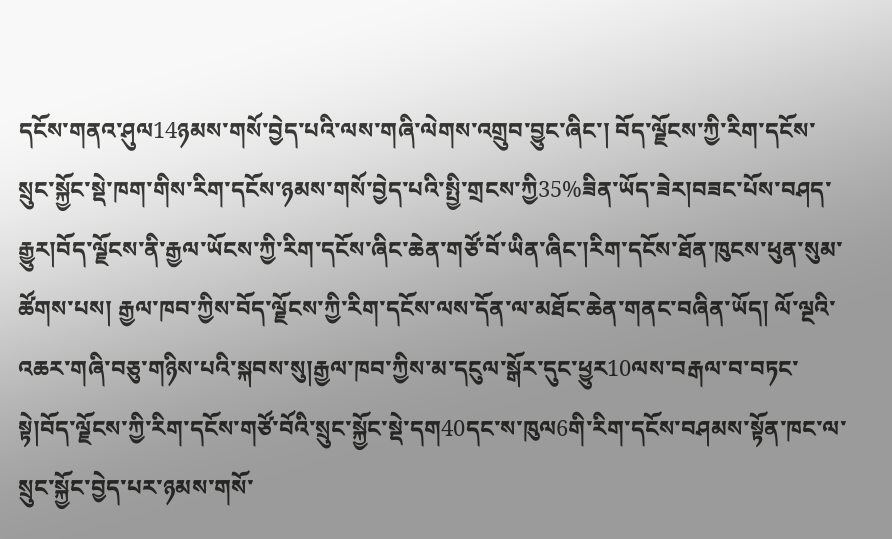དངོས་གནའ་ཤུལ14ཉམས་གསོ་བྱེད་པའི་ལས་གཞི་ལེགས་འགྲུབ་བྱུང་ཞིང་། བོད་ལྗོངས་ཀྱི་རིག་དངོས་སྲུང་སྐྱོང་སྡེ་ཁག་གིས་རིག་དངོས་ཉམས་གསོ་བྱེད་པའི་སྤྱི་གྲངས་ཀྱི35%ཟིན་ཡོད་ཟེར།བཟང་པོས་བཤད་རྒྱུར།བོད་ལྗོངས་ནི་རྒྱལ་ཡོངས་ཀྱི་རིག་དངོས་ཞིང་ཆེན་གཙོ་བོ་ཡིན་ཞིང་།རིག་དངོས་ཐོན་ཁུངས་ཕུན་སུམ་ཚོགས་པས། རྒྱལ་ཁབ་ཀྱིས་བོད་ལྗོངས་ཀྱི་རིག་དངོས་ལས་དོན་ལ་མཐོང་ཆེན་གནང་བཞིན་ཡོད། ལོ་ལྔའི་འཆར་གཞི་བཅུ་གཉིས་པའི་སྐབས་སུ།རྒྱལ་ཁབ་ཀྱིས་མ་དངུལ་སྒོར་དུང་ཕྱུར10ལས་བརྒལ་བ་བཏང་སྟེ།བོད་ལྗོངས་ཀྱི་རིག་དངོས་གཙོ་བོའི་སྲུང་སྐྱོང་སྡེ་དག40དང་ས་ཁུལ6གི་རིག་དངོས་བཤམས་སྟོན་ཁང་ལ་སྲུང་སྐྱོང་བྱེད་པར་ཉམས་གསོ་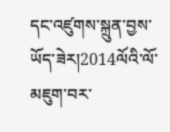དང་འཛུགས་སྐྲུན་བྱས་ཡོད་ཟེར།2014ལོའི་ལོ་མཇུག་བར་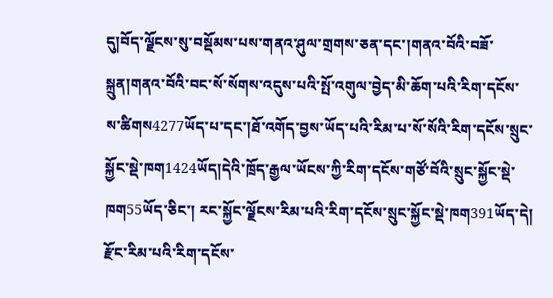དུ།བོད་ལྗོངས་སུ་བསྡོམས་པས་གནའ་ཤུལ་གྲགས་ཅན་དང་།གནའ་བོའི་བཟོ་སྐྲུན།གནའ་བོའི་བང་སོ་སོགས་འདུས་པའི་སྤོ་འགུལ་བྱེད་མི་ཆོག་པའི་རིག་དངོས་ས་ཚིགས4277ཡོད་པ་དང་།ཐོ་འགོད་བྱས་ཡོད་པའི་རིམ་པ་སོ་སོའི་རིག་དངོས་སྲུང་སྐྱོང་སྡེ་ཁག1424ཡོད།དེའི་ཁྲོད་རྒྱལ་ཡོངས་ཀྱི་རིག་དངོས་གཙོ་བོའི་སྲུང་སྐྱོང་སྡེ་ཁག55ཡོད་ཅིང་། རང་སྐྱོང་ལྗོངས་རིམ་པའི་རིག་དངོས་སྲུང་སྐྱོང་སྡེ་ཁག391ཡོད་དེ། རྫོང་རིམ་པའི་རིག་དངོས་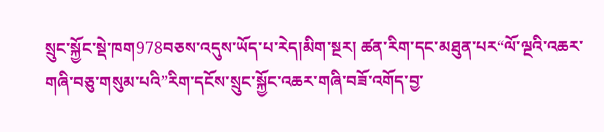སྲུང་སྐྱོང་སྡེ་ཁག978བཅས་འདུས་ཡོད་པ་རེད།མིག་སྔར། ཚན་རིག་དང་མཐུན་པར“ལོ་ལྔའི་འཆར་གཞི་བཅུ་གསུམ་པའི”རིག་དངོས་སྲུང་སྐྱོང་འཆར་གཞི་བཟོ་འགོད་བྱ་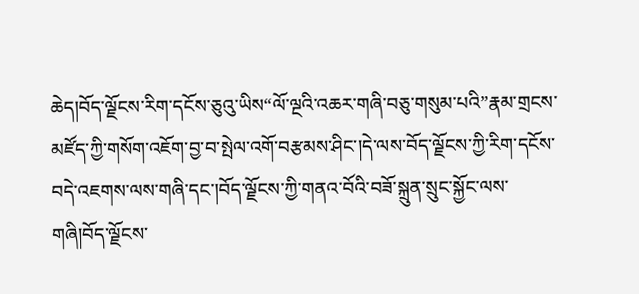ཆེད།བོད་ལྗོངས་རིག་དངོས་ཅུའུ་ཡིས“ལོ་ལྔའི་འཆར་གཞི་བཅུ་གསུམ་པའི”རྣམ་གྲངས་མཛོད་ཀྱི་གསོག་འཇོག་བྱ་བ་སྤེལ་འགོ་བརྩམས་ཤིང་།དེ་ལས་བོད་ལྗོངས་ཀྱི་རིག་དངོས་བདེ་འཇགས་ལས་གཞི་དང་།བོད་ལྗོངས་ཀྱི་གནའ་བོའི་བཟོ་སྐྲུན་སྲུང་སྐྱོང་ལས་གཞི།བོད་ལྗོངས་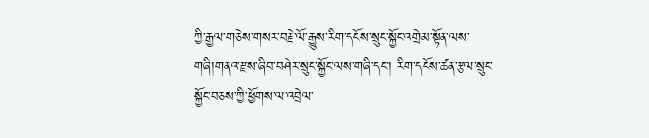ཀྱི་རྒྱལ་གཅེས་གསར་བརྗེ་ལོ་རྒྱུས་རིག་དངོས་སྲུང་སྐྱོང་འགྲེམ་སྟོན་ལས་གཞི།གནའ་རྫས་ཞིབ་བཤེར་སྲུང་སྐྱོང་ལས་གཞི་དང་། རིག་དངོས་ཚན་རྩལ་སྲུང་སྐྱོང་བཅས་ཀྱི་ཕྱོགས་ལ་འབྲེལ་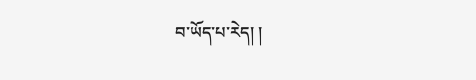བ་ཡོད་པ་རེད། །